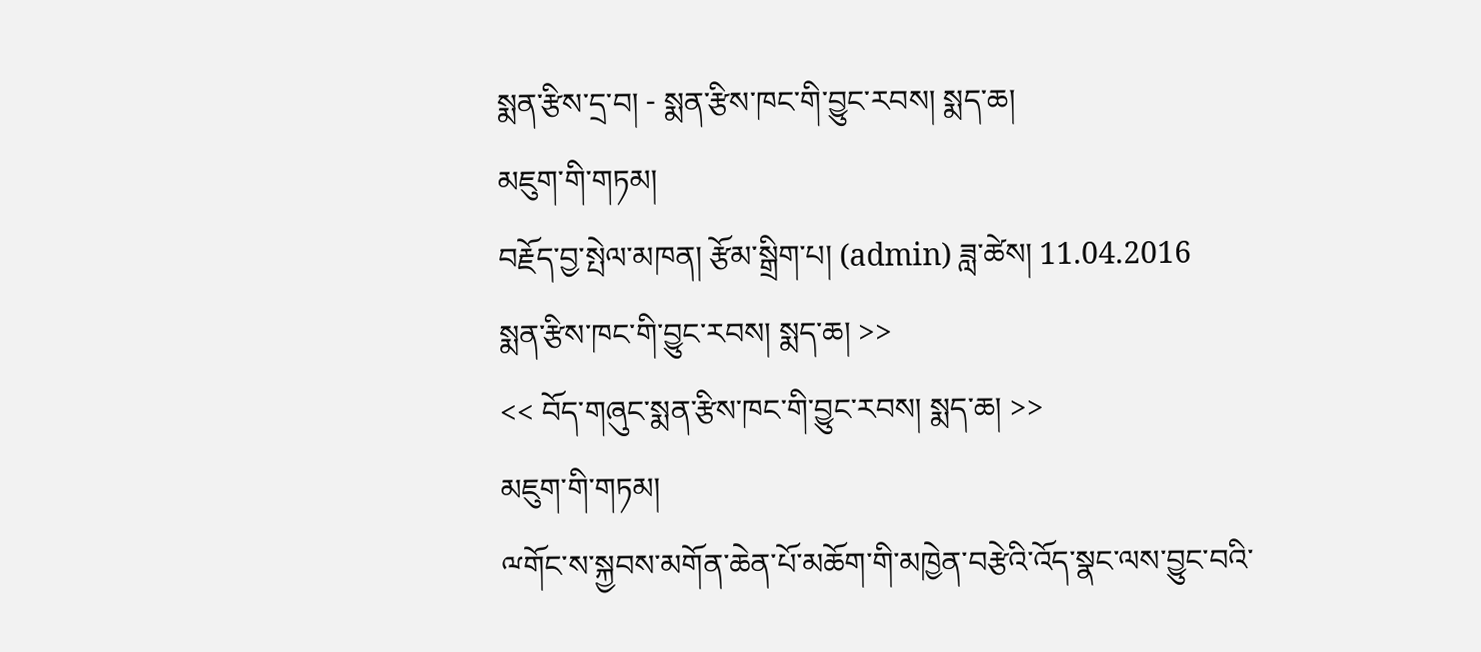སྨན་རྩིས་དྲ་བ། - སྨན་རྩིས་ཁང་གི་བྱུང་རབས། སྨད་ཆ།
མཇུག་གི་གཏམ།
བརྗོད་བྱ་སྤེལ་མཁན། རྩོམ་སྒྲིག་པ། (admin) ཟླ་ཚེས། 11.04.2016
སྨན་རྩིས་ཁང་གི་བྱུང་རབས། སྨད་ཆ། >>
<< བོད་གཞུང་སྨན་རྩིས་ཁང་གི་བྱུང་རབས། སྨད་ཆ། >>
མཇུག་གི་གཏམ།
ྋགོང་ས་སྐྱབས་མགོན་ཆེན་པོ་མཆོག་གི་མཁྱེན་བརྩེའི་འོད་སྣང་ལས་བྱུང་བའི་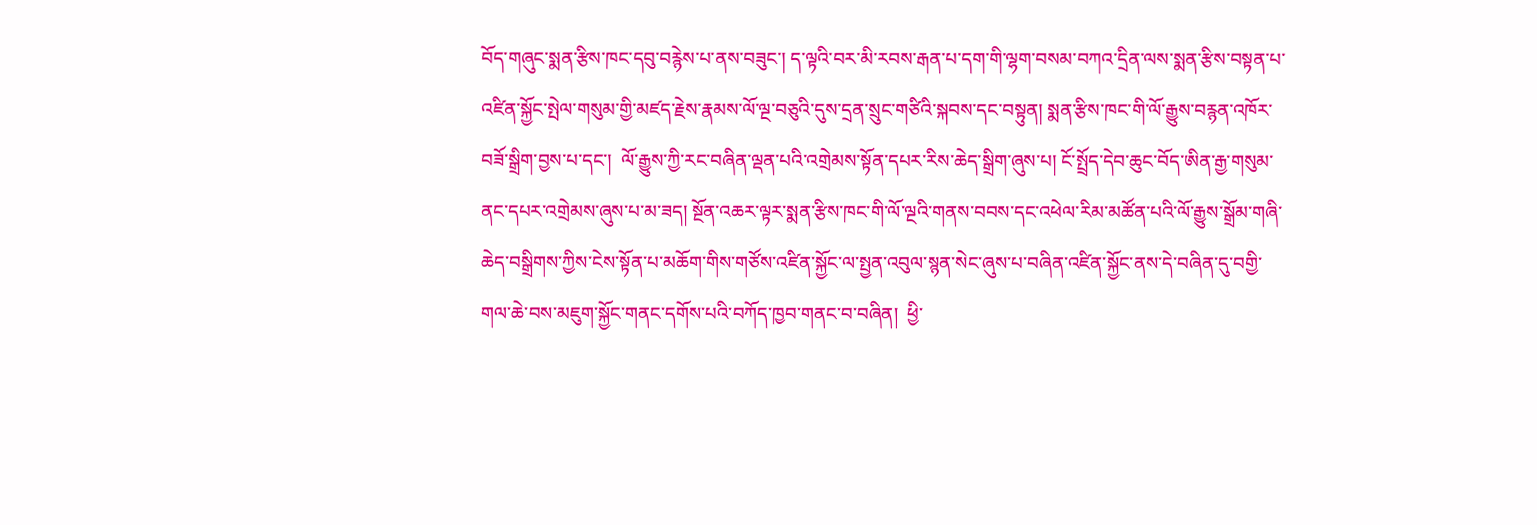བོད་གཞུང་སྨན་རྩིས་ཁང་དབུ་བརྙེས་པ་ནས་བཟུང་། ད་ལྟའི་བར་མི་རབས་རྒན་པ་དག་གི་ལྷག་བསམ་བཀའ་དྲིན་ལས་སྨན་རྩིས་བསྟན་པ་འཛིན་སྐྱོང་སྤེལ་གསུམ་གྱི་མཛད་རྗེས་རྣམས་ལོ་ལྔ་བཅུའི་དུས་དྲན་སྲུང་གཙིའི་སྐབས་དང་བསྟུན། སྨན་རྩིས་ཁང་གི་ལོ་རྒྱུས་བརྙན་འཁོར་བཟོ་སྒྲིག་བྱས་པ་དང་།  ལོ་རྒྱུས་ཀྱི་རང་བཞིན་ལྡན་པའི་འགྲེམས་སྟོན་དཔར་རིས་ཆེད་སྒྲིག་ཞུས་པ། ངོ་སྤྲོད་དེབ་ཆུང་བོད་ཨིན་རྒྱ་གསུམ་ནང་དཔར་འགྲེམས་ཞུས་པ་མ་ཟད། སྔོན་འཆར་ལྟར་སྨན་རྩིས་ཁང་གི་ལོ་ལྔའི་གནས་བབས་དང་འཕེལ་རིམ་མཚོན་པའི་ལོ་རྒྱུས་སྒྲོམ་གཞི་ཆེད་བསྒྲིགས་ཀྱིས་ངེས་སྟོན་པ་མཆོག་གིས་གཙོས་འཛིན་སྐྱོང་ལ་སྤྱན་འབུལ་སྙན་སེང་ཞུས་པ་བཞིན་འཛིན་སྐྱོང་ནས་དེ་བཞིན་དུ་བགྱི་གལ་ཆེ་བས་མཇུག་སྐྱོང་གནང་དགོས་པའི་བཀོད་ཁྱབ་གནང་བ་བཞིན།  ཕྱི་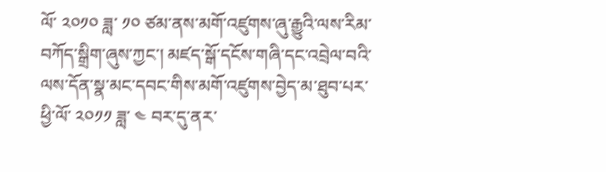ལོ་ ༢༠༡༠ ཟླ་ ༡༠ ཙམ་ནས་མགོ་འཛུགས་ཞུ་རྒྱུའི་ལས་རིམ་བཀོད་སྒྲིག་ཞུས་ཀྱང་། མཛད་སྒོ་དངོས་གཞི་དང་འབྲེལ་བའི་ལས་དོན་སྣ་མང་དབང་གིས་མགོ་འཛུགས་བྱེད་མ་ཐུབ་པར་ཕྱི་ལོ་ ༢༠༡༡ ཟླ་ ༤ བར་དུ་ནར་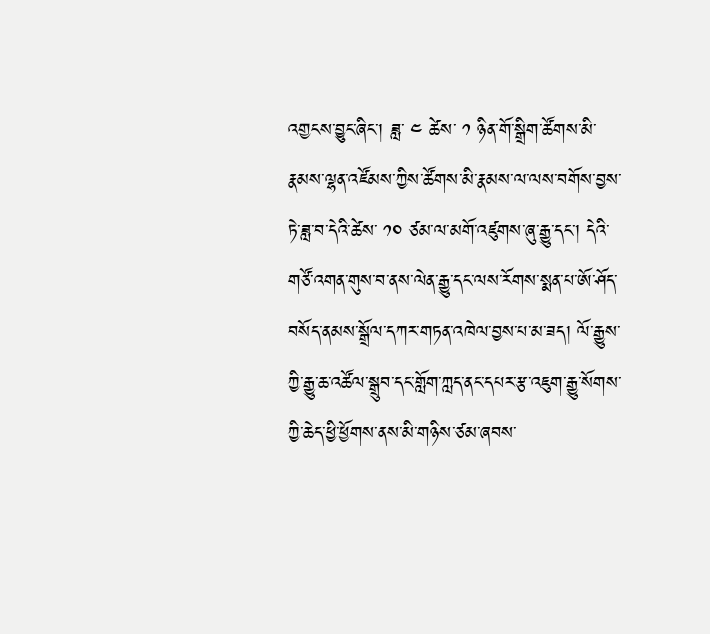འགྱངས་བྱུང་ཞིང་། ཟླ་ ༤ ཚེས་ ༡ ཉིན་གོ་སྒྲིག་ཚོགས་མི་རྣམས་ལྷན་འཛོམས་ཀྱིས་ཚོགས་མི་རྣམས་ལ་ལས་བགོས་བྱས་ཏེ་ཟླ་བ་དེའི་ཚེས་ ༡༠ ཙམ་ལ་མགོ་འཛུགས་ཞུ་རྒྱུ་དང་། དེའི་གཙོ་འགན་གུས་བ་ནས་ལེན་རྒྱུ་དང་ལས་རོགས་སྨན་པ་ཨོ་ཤོད་བསོད་ནམས་སྒྲོལ་དཀར་གཏན་འཁེལ་བྱས་པ་མ་ཟད། ལོ་རྒྱུས་ཀྱི་རྒྱུ་ཆ་འཚོལ་སྒྲུབ་དང་གློག་ཀླད་ནང་དཔར་རྩ་འཇུག་རྒྱུ་སོགས་ཀྱི་ཆེད་ཕྱི་ཕྱོགས་ནས་མི་གཉིས་ཙམ་ཞབས་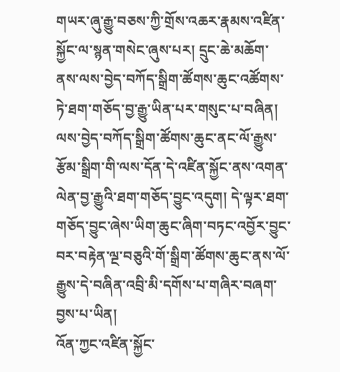གཡར་ཞུ་རྒྱུ་བཅས་ཀྱི་གྲོས་འཆར་རྣམས་འཛིན་སྐྱོང་ལ་སྙན་གསེང་ཞུས་པར། དྲུང་ཆེ་མཆོག་ནས་ལས་བྱེད་བཀོད་སྒྲིག་ཚོགས་ཆུང་འཚོགས་ཏེ་ཐག་གཅོད་བྱ་རྒྱུ་ཡིན་པར་གསུང་པ་བཞིན། ལས་བྱེད་བཀོད་སྒྲིག་ཚོགས་ཆུང་ནང་ལོ་རྒྱུས་རྩོམ་སྒྲིག་གི་ལས་དོན་དེ་འཛིན་སྐྱོང་ནས་འགན་ལེན་བྱ་རྒྱུའི་ཐག་གཅོད་བྱུང་འདུག། དེ་ལྟར་ཐག་གཅོད་བྱུང་ཞེས་ཡིག་ཆུང་ཞིག་བཏང་འབྱོར་བྱུང་བར་བརྟེན་ལྔ་བཅུའི་གོ་སྒྲིག་ཚོགས་ཆུང་ནས་ལོ་རྒྱུས་དེ་བཞིན་འབྲི་མི་དགོས་པ་གཞིར་བཞག་བྱས་པ་ཡིན།
འོན་ཀྱང་འཛིན་སྐྱོང་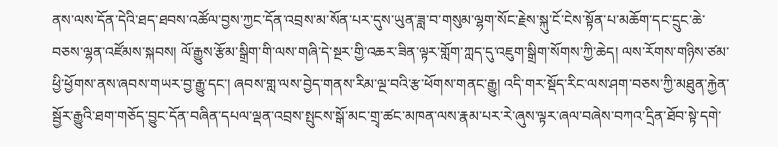ནས་ལས་དོན་དེའི་ཐད་ཐབས་འཚོལ་བྱས་ཀྱང་དོན་འབྲས་མ་སོན་པར་དུས་ཡུན་ཟླ་བ་གསུམ་ལྷག་སོང་རྗེས་སྐུ་ངོ་ངེས་སྟོན་པ་མཆོག་དང་དྲུང་ཆེ་བཅས་ལྷན་འཛོམས་སྐབས། ལོ་རྒྱུས་རྩོམ་སྒྲིག་གི་ལས་གཞི་དེ་སྔར་གྱི་འཆར་ཟིན་ལྟར་གློག་ཀླད་དུ་འཇུག་སྒྲིག་སོགས་ཀྱི་ཆེད། ལས་རོགས་གཉིས་ཙམ་ཕྱི་ཕྱོགས་ནས་ཞབས་གཡར་བྱ་རྒྱུ་དང་། ཞབས་གླ་ལས་བྱེད་གནས་རིམ་ལྔ་བའི་རྩ་ཕོགས་གནང་རྒྱུ། འདི་གར་སྡོད་རིང་ལས་ཤག་བཅས་ཀྱི་མཐུན་རྐྱེན་སྦྱོར་རྒྱུའི་ཐག་གཅོད་བྱུང་དོན་བཞིན་དཔལ་ལྡན་འབྲས་སྤུངས་སྒོ་མང་གྲྭ་ཚང་མཁན་ལས་རྣམ་པར་རེ་ཞུས་ལྟར་ཞལ་བཞེས་བཀའ་དྲིན་ཐོབ་སྟེ་དགེ་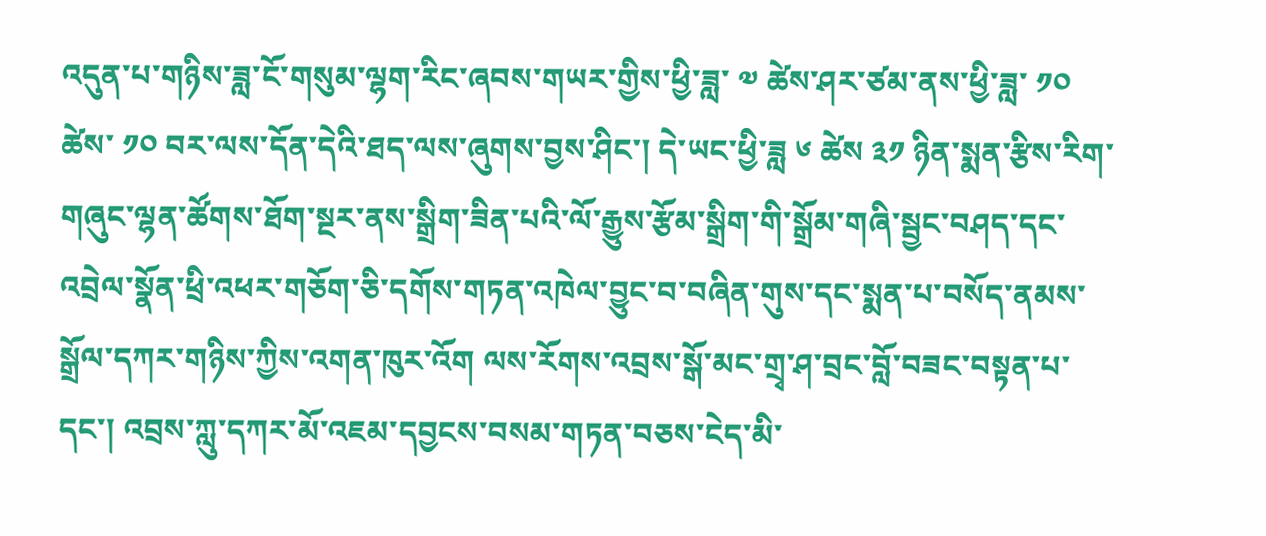འདུན་པ་གཉིས་ཟླ་ངོ་གསུམ་ལྷག་རིང་ཞབས་གཡར་གྱིས་ཕྱི་ཟླ་ ༧ ཚེས་ཤར་ཙམ་ནས་ཕྱི་ཟླ་ ༡༠ ཚེས་ ༡༠ བར་ལས་དོན་དེའི་ཐད་ལས་ཞུགས་བྱས་ཤིང་། དེ་ཡང་ཕྱི་ཟླ ༦ ཚེས ༣༡ ཉིན་སྨན་རྩིས་རིག་གཞུང་ལྷན་ཚོགས་ཐོག་སྔར་ནས་སྒྲིག་ཟིན་པའི་ལོ་རྒྱུས་རྩོམ་སྒྲིག་གི་སྒྲོམ་གཞི་སྦྱང་བཤད་དང་འབྲེལ་སྣོན་ཕྲི་འཕར་གཅོག་ཅི་དགོས་གཏན་འཁེལ་བྱུང་བ་བཞིན་གུས་དང་སྨན་པ་བསོད་ནམས་སྒྲོལ་དཀར་གཉིས་ཀྱིས་འགན་ཁུར་འོག ལས་རོགས་འབྲས་སྒོ་མང་གྲྭ་ཤ་བྲང་བློ་བཟང་བསྟན་པ་དང་། འབྲས་ཀླུ་དཀར་མོ་འཇམ་དབྱངས་བསམ་གཏན་བཅས་ངེད་མི་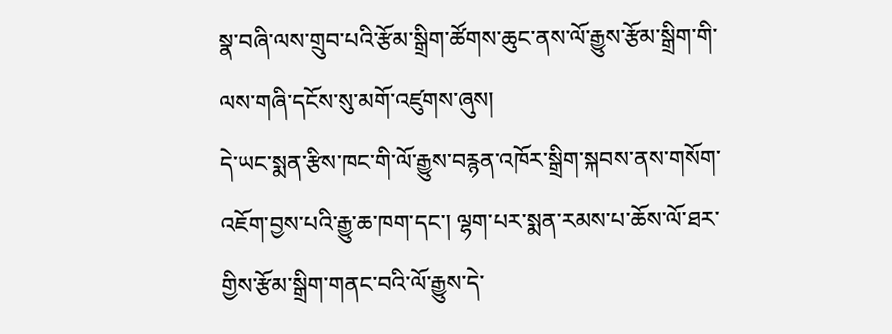སྣ་བཞི་ལས་གྲུབ་པའི་རྩོམ་སྒྲིག་ཚོགས་ཆུང་ནས་ལོ་རྒྱུས་རྩོམ་སྒྲིག་གི་ལས་གཞི་དངོས་སུ་མགོ་འཛུགས་ཞུས།
དེ་ཡང་སྨན་རྩིས་ཁང་གི་ལོ་རྒྱུས་བརྙན་འཁོར་སྒྲིག་སྐབས་ནས་གསོག་འཇོག་བྱས་པའི་རྒྱུ་ཆ་ཁག་དང་། ལྷག་པར་སྨན་རམས་པ་ཆོས་ལོ་ཐར་གྱིས་རྩོམ་སྒྲིག་གནང་བའི་ལོ་རྒྱུས་དེ་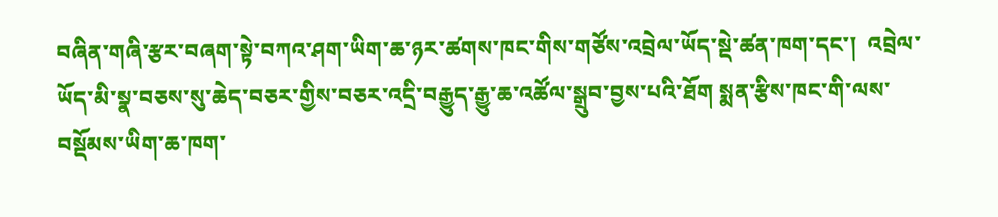བཞིན་གཞི་རྩར་བཞག་སྟེ་བཀའ་ཤག་ཡིག་ཆ་ཉར་ཚགས་ཁང་གིས་གཙོས་འབྲེལ་ཡོད་སྡེ་ཚན་ཁག་དང་།  འབྲེལ་ཡོད་མི་སྣ་བཅས་སུ་ཆེད་བཅར་གྱིས་བཅར་འདྲི་བརྒྱུད་རྒྱུ་ཆ་འཚོལ་སྒྲུབ་བྱས་པའི་ཐོག སྨན་རྩིས་ཁང་གི་ལས་བསྡོམས་ཡིག་ཆ་ཁག་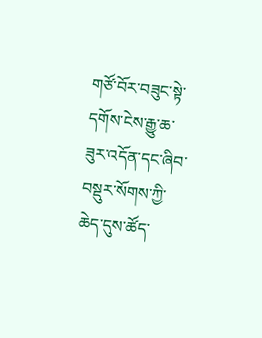གཙོ་བོར་བཟུང་སྟེ་དགོས་ངེས་རྒྱུ་ཆ་ཟུར་འདོན་དང་ཞིབ་བསྡུར་སོགས་ཀྱི་ཆེད་དུས་ཚོད་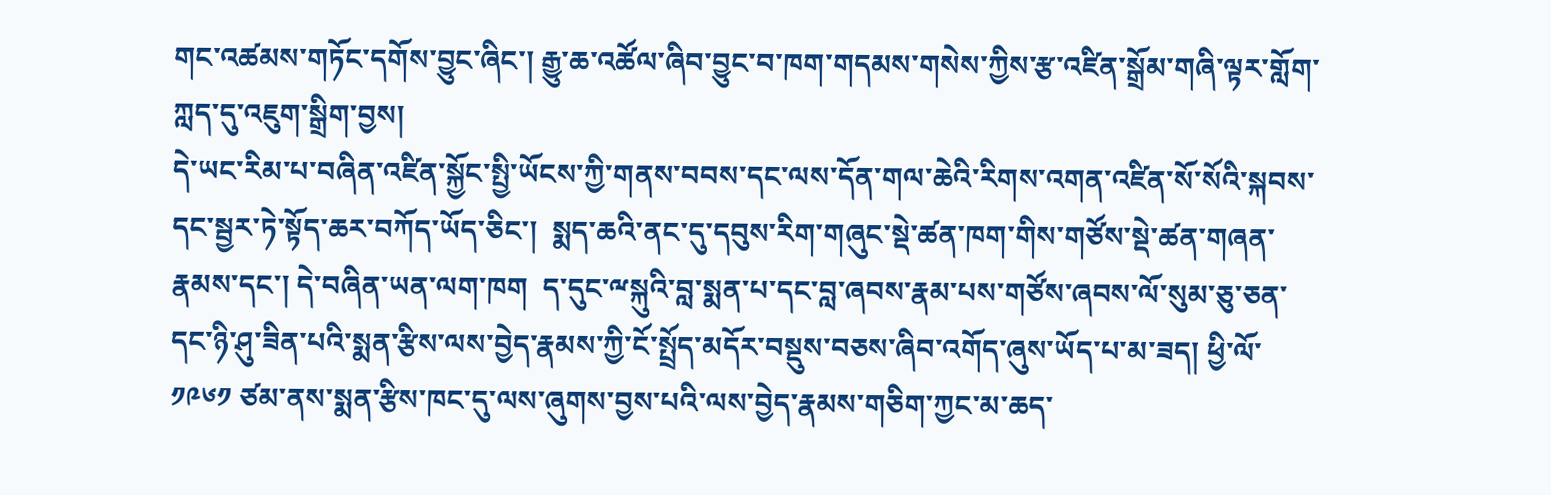གང་འཚམས་གཏོང་དགོས་བྱུང་ཞིང་། རྒྱུ་ཆ་འཚོལ་ཞིབ་བྱུང་བ་ཁག་གདམས་གསེས་ཀྱིས་རྩ་འཛིན་སྒྲོམ་གཞི་ལྟར་གློག་ཀླད་དུ་འཇུག་སྒྲིག་བྱས།
དེ་ཡང་རིམ་པ་བཞིན་འཛིན་སྐྱོང་སྤྱི་ཡོངས་ཀྱི་གནས་བབས་དང་ལས་དོན་གལ་ཆེའི་རིགས་འགན་འཛིན་སོ་སོའི་སྐབས་དང་སྦྱར་ཏེ་སྟོད་ཆར་བཀོད་ཡོད་ཅིང་།  སྨད་ཆའི་ནང་དུ་དབུས་རིག་གཞུང་སྡེ་ཚན་ཁག་གིས་གཙོས་སྡེ་ཚན་གཞན་རྣམས་དང་། དེ་བཞིན་ཡན་ལག་ཁག  ད་དུང་ྋསྐུའི་བླ་སྨན་པ་དང་བླ་ཞབས་རྣམ་པས་གཙོས་ཞབས་ལོ་སུམ་ཅུ་ཅན་དང་ཉི་ཤུ་ཟིན་པའི་སྨན་རྩིས་ལས་བྱེད་རྣམས་ཀྱི་ངོ་སྤྲོད་མདོར་བསྡུས་བཅས་ཞིབ་འགོད་ཞུས་ཡོད་པ་མ་ཟད། ཕྱི་ལོ་ ༡༩༦༡ ཙམ་ནས་སྨན་རྩིས་ཁང་དུ་ལས་ཞུགས་བྱས་པའི་ལས་བྱེད་རྣམས་གཅིག་ཀྱང་མ་ཆད་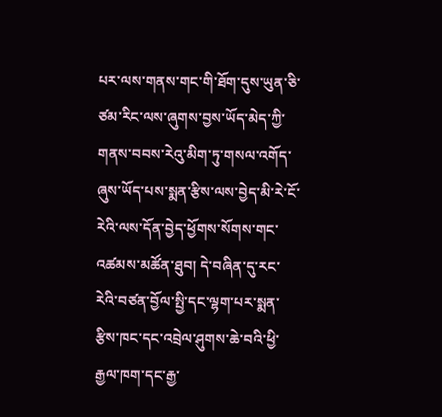པར་ལས་གནས་གང་གི་ཐོག་དུས་ཡུན་ཅི་ཙམ་རིང་ལས་ཞུགས་བྱས་ཡོད་མེད་ཀྱི་གནས་བབས་རེའུ་མིག་ཏུ་གསལ་འགོད་ཞུས་ཡོད་པས་སྨན་རྩིས་ལས་བྱེད་མི་རེ་ངོ་རེའི་ལས་དོན་བྱེད་ཕྱོགས་སོགས་གང་འཚམས་མཚོན་ཐུབ། དེ་བཞིན་དུ་རང་རེའི་བཙན་བྱོལ་སྤྱི་དང་ལྷག་པར་སྨན་རྩིས་ཁང་དང་འབྲེལ་ཤུགས་ཆེ་བའི་ཕྱི་རྒྱལ་ཁག་དང་རྒྱ་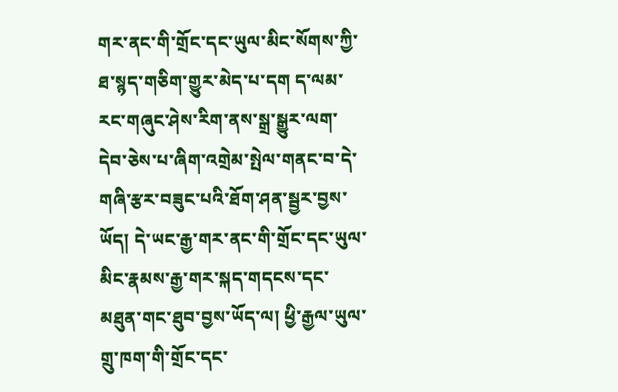གར་ནང་གི་གྲོང་དང་ཡུལ་མིང་སོགས་ཀྱི་ཐ་སྙད་གཅིག་གྱུར་མེད་པ་དག ད་ལམ་རང་གཞུང་ཤེས་རིག་ནས་སྒྲ་སྒྱུར་ལག་དེབ་ཅེས་པ་ཞིག་འགྲེམ་སྤེལ་གནང་བ་དེ་གཞི་རྩར་བཟུང་པའི་ཐོག་ཤན་སྦྱར་བྱས་ཡོད། དེ་ཡང་རྒྱ་གར་ནང་གི་གྲོང་དང་ཡུལ་མིང་རྣམས་རྒྱ་གར་སྐད་གདངས་དང་མཐུན་གང་ཐུབ་བྱས་ཡོད་ལ། ཕྱི་རྒྱལ་ཡུལ་གྲུ་ཁག་གི་གྲོང་དང་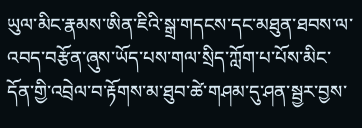ཡུལ་མིང་རྣམས་ཨིན་ཇིའི་སྒྲ་གདངས་དང་མཐུན་ཐབས་ལ་འབད་བརྩོན་ཞུས་ཡོད་པས་གལ་སྲིད་ཀློག་པ་པོས་མིང་དོན་གྱི་འབྲེལ་བ་རྟོགས་མ་ཐུབ་ཚེ་གཤམ་དུ་ཤན་སྦྱར་བྱས་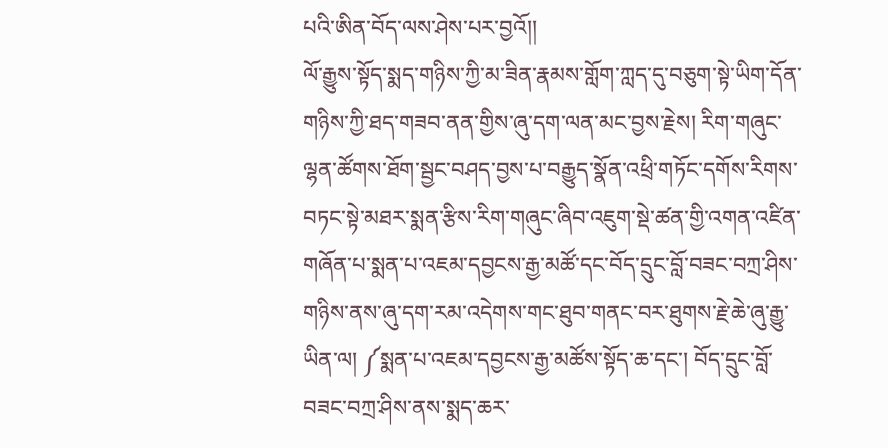པའི་ཨིན་བོད་ལས་ཤེས་པར་བྱའོ།།
ལོ་རྒྱུས་སྟོད་སྨད་གཉིས་ཀྱི་མ་ཟིན་རྣམས་གློག་ཀླད་དུ་བཅུག་སྟེ་ཡིག་དོན་གཉིས་ཀྱི་ཐད་གཟབ་ནན་གྱིས་ཞུ་དག་ལན་མང་བྱས་རྗེས། རིག་གཞུང་ལྷན་ཚོགས་ཐོག་སྦྱང་བཤད་བྱས་པ་བརྒྱུད་སྣོན་འཕྲི་གཏོང་དགོས་རིགས་བཏང་སྟེ་མཐར་སྨན་རྩིས་རིག་གཞུང་ཞིབ་འཇུག་སྡེ་ཚན་གྱི་འགན་འཛིན་གཞོན་པ་སྨན་པ་འཇམ་དབྱངས་རྒྱ་མཚོ་དང་བོད་དྲུང་བློ་བཟང་བཀྲ་ཤིས་གཉིས་ནས་ཞུ་དག་རམ་འདེགས་གང་ཐུབ་གནང་བར་ཐུགས་རྗེ་ཆེ་ཞུ་རྒྱུ་ཡིན་ལ། ༼སྨན་པ་འཇམ་དབྱངས་རྒྱ་མཚོས་སྟོད་ཆ་དང་། བོད་དྲུང་བློ་བཟང་བཀྲ་ཤིས་ནས་སྨད་ཆར་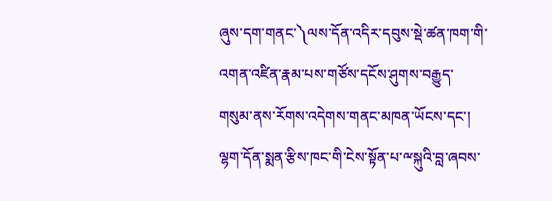ཞུས་དག་གནང་༽ལས་དོན་འདིར་དབུས་སྡེ་ཚན་ཁག་གི་འགན་འཛིན་རྣམ་པས་གཙོས་དངོས་ཤུགས་བརྒྱུད་གསུམ་ནས་རོགས་འདེགས་གནང་མཁན་ཡོངས་དང་།  ལྷག་དོན་སྨན་རྩིས་ཁང་གི་ངེས་སྟོན་པ་ྋསྐུའི་བླ་ཞབས་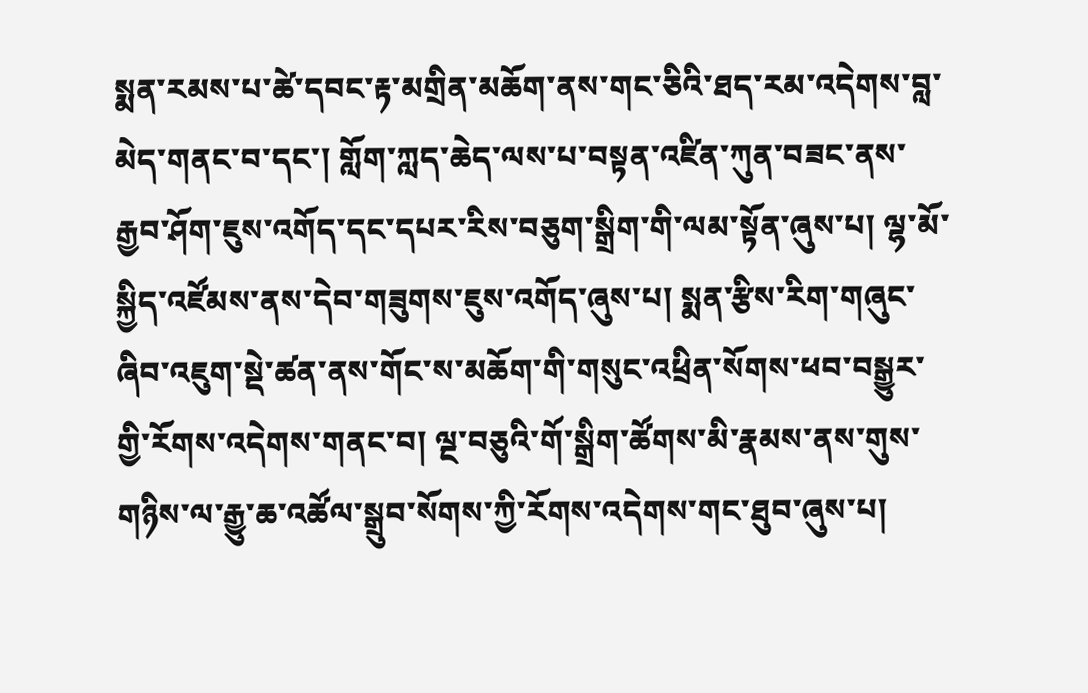སྨན་རམས་པ་ཚེ་དབང་རྟ་མགྲིན་མཆོག་ནས་གང་ཅིའི་ཐད་རམ་འདེགས་བླ་མེད་གནང་བ་དང་། གློག་ཀླད་ཆེད་ལས་པ་བསྟན་འཛིན་ཀུན་བཟང་ནས་རྒྱབ་ཤོག་ཇུས་འགོད་དང་དཔར་རིས་བཅུག་སྒྲིག་གི་ལམ་སྟོན་ཞུས་པ། ལྷ་མོ་སྐྱིད་འཛོམས་ནས་དེབ་གཟུགས་ཇུས་འགོད་ཞུས་པ། སྨན་རྩིས་རིག་གཞུང་ཞིབ་འཇུག་སྡེ་ཚན་ནས་གོང་ས་མཆོག་གི་གསུང་འཕྲིན་སོགས་ཕབ་བསྒྱུར་གྱི་རོགས་འདེགས་གནང་བ། ལྔ་བཅུའི་གོ་སྒྲིག་ཚོགས་མི་རྣམས་ནས་གུས་གཉིས་ལ་རྒྱུ་ཆ་འཚོལ་སྒྲུབ་སོགས་ཀྱི་རོགས་འདེགས་གང་ཐུབ་ཞུས་པ།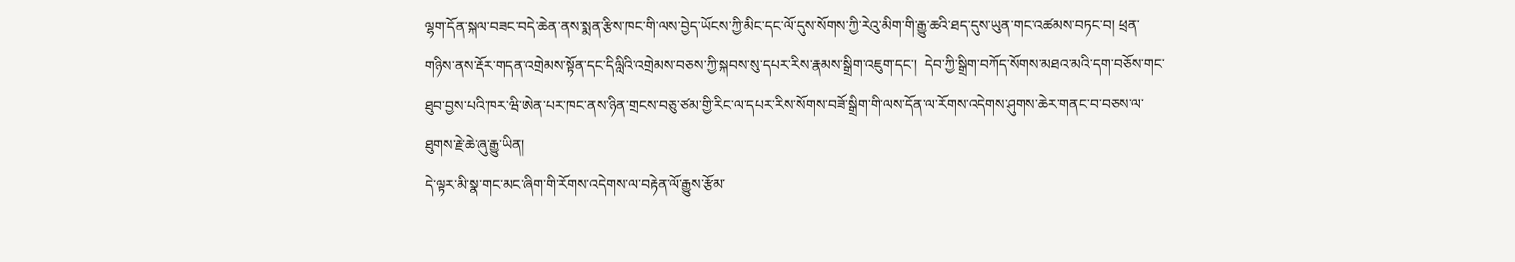ལྷག་དོན་སྐལ་བཟང་བདེ་ཆེན་ནས་སྨན་རྩིས་ཁང་གི་ལས་བྱེད་ཡོངས་ཀྱི་མིང་དང་ལོ་དུས་སོགས་ཀྱི་རེའུ་མིག་གི་རྒྱུ་ཆའི་ཐད་དུས་ཡུན་གང་འཚམས་བཏང་བ། ཕྲན་གཉིས་ནས་རྡོར་གདན་འགྲེམས་སྟོན་དང་དིལླིའི་འགྲེམས་བཅས་ཀྱི་སྐབས་སུ་དཔར་རིས་རྣམས་སྒྲིག་འཇུག་དང་།  དེབ་ཀྱི་སྒྲིག་བཀོད་སོགས་མཐའ་མའི་དག་བཅོས་གང་ཐུབ་བྱས་པའི་ཁར་ཝི་ཨེན་པར་ཁང་ནས་ཉིན་གྲངས་བཅུ་ཙམ་གྱི་རིང་ལ་དཔར་རིས་སོགས་བཟོ་སྒྲིག་གི་ལས་དོན་ལ་རོགས་འདེགས་ཤུགས་ཆེར་གནང་བ་བཅས་ལ་ཐུགས་རྗེ་ཆེ་ཞུ་རྒྱུ་ཡིན།
དེ་ལྟར་མི་སྣ་གང་མང་ཞིག་གི་རོགས་འདེགས་ལ་བརྟེན་ལོ་རྒྱུས་རྩོམ་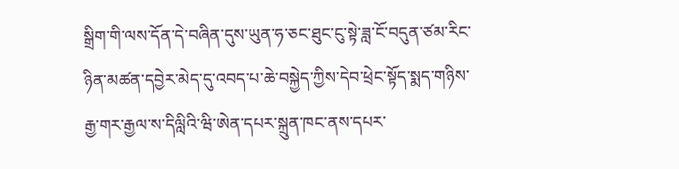སྒྲིག་གི་ལས་དོན་དེ་བཞིན་དུས་ཡུན་ཧ་ཅང་ཐུང་ངུ་སྟེ་ཟླ་ངོ་བདུན་ཙམ་རིང་ཉིན་མཚན་དབྱེར་མེད་དུ་འབད་པ་ཆེ་བསྐྱེད་ཀྱིས་དེབ་ཕྲེང་སྟོད་སྨད་གཉིས་རྒྱ་གར་རྒྱལ་ས་དིལླིའི་ཝི་ཨེན་དཔར་སྐྲུན་ཁང་ནས་དཔར་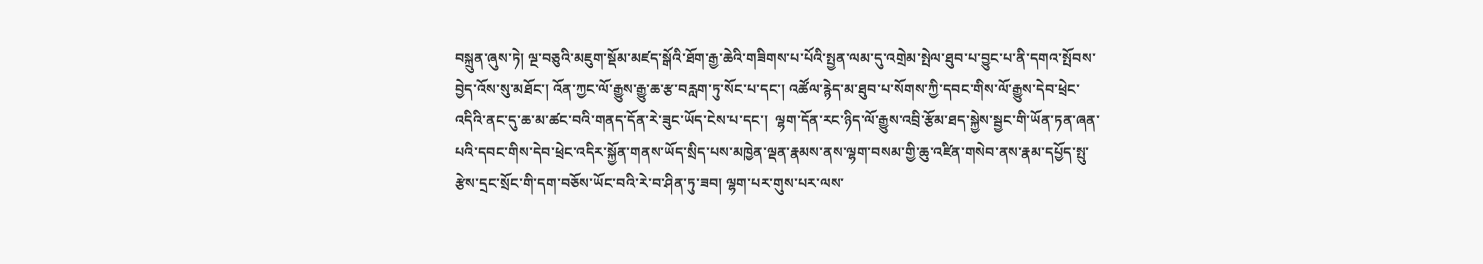བསྐྲུན་ཞུས་ཏེ། ལྔ་བཅུའི་མཇུག་སྡོམ་མཛད་སྒོའི་ཐོག་རྒྱ་ཆེའི་གཟིགས་པ་པོའི་སྤྱན་ལམ་དུ་འགྲེམ་སྤེལ་ཐུབ་པ་བྱུང་པ་ནི་དགའ་སྤོབས་བྱེད་འོས་སུ་མཐོང་། འོན་ཀྱང་ལོ་རྒྱུས་རྒྱུ་ཆ་རྩ་བརླག་ཏུ་སོང་པ་དང་། འཚོལ་རྙེད་མ་ཐུབ་པ་སོགས་ཀྱི་དབང་གིས་ལོ་རྒྱུས་དེབ་ཕྲེང་འདིའི་ནང་དུ་ཆ་མ་ཚང་བའི་གནད་དོན་རེ་ཟུང་ཡོད་ངེས་པ་དང་།  ལྷག་དོན་རང་ཉིད་ལོ་རྒྱུས་འབྲི་རྩོམ་ཐད་སྐྱེས་སྦྱང་གི་ཡོན་ཏན་ཞན་པའི་དབང་གིས་དེབ་ཕྲེང་འདིར་སྐྱོན་གནས་ཡོད་སྲིད་པས་མཁྱེན་ལྡན་རྣམས་ནས་ལྷག་བསམ་གྱི་ཆུ་འཛིན་གསེབ་ནས་རྣམ་དཔྱོད་སྤུ་རྩེས་དྲང་སྲོང་གི་དག་བཅོས་ཡོང་བའི་རེ་བ་ཤིན་ཏུ་ཟབ། ལྷག་པར་གུས་པར་ལས་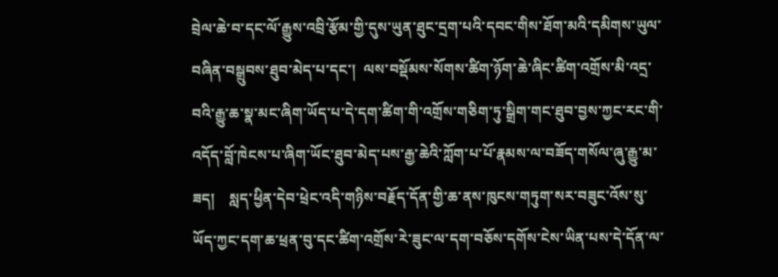བྲེལ་ཆེ་བ་དང་ལོ་རྒྱུས་འབྲི་རྩོམ་གྱི་དུས་ཡུན་ཐུང་དྲག་པའི་དབང་གིས་ཐོག་མའི་དམིགས་ཡུལ་བཞིན་བསྒྲུབས་ཐུབ་མེད་པ་དང་།  ལས་བསྡོམས་སོགས་ཚིག་ཉོག་ཆེ་ཞིང་ཚིག་འགྲོས་མི་འདྲ་བའི་རྒྱུ་ཆ་སྣ་མང་ཞིག་ཡོད་པ་དེ་དག་ཚིག་གི་འགྲོས་གཅིག་ཏུ་སྒྲིག་གང་ཐུབ་བྱས་ཀྱང་རང་གི་འདོད་བློ་ཁེངས་པ་ཞིག་ཡོང་ཐུབ་མེད་པས་རྒྱ་ཆེའི་ཀློག་པ་པོ་རྣམས་ལ་བཟོད་གསོལ་ཞུ་རྒྱུ་མ་ཟད།    སླད་ཕྱིན་དེབ་ཕྲེང་འདི་གཉིས་བརྗོད་དོན་གྱི་ཆ་ནས་ཁུངས་གཏུག་སར་བཟུང་འོས་སུ་ཡོད་ཀྱང་དག་ཆ་ཕྲན་བུ་དང་ཚིག་འགྲོས་རེ་ཟུང་ལ་དག་བཅོས་དགོས་ངེས་ཡིན་པས་དེ་དོན་ལ་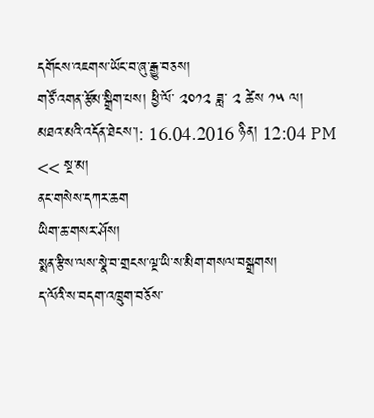དགོངས་འཇགས་ཡོང་བ་ཞུ་རྒྱུ་བཅས།
གཙོ་འགན་རྩོམ་སྒྲིག་པས། ཕྱི་ལོ་ ༢༠༡༢ ཟླ་ ༢ ཚེས ༡༥ ལ།
མཐའ་མའི་འདོན་ཐེངས་།: 16.04.2016 ཉིན། 12:04 PM
<< སྔ་མ།
ནང་གསེས་དཀར་ཆག
ཡིག་ཆ་གསར་ཤོས།
སྨན་རྩིས་ལས་སྣེ་བ་གྲངས་ལྔ་ཡི་ས་མིག་གསལ་བསྒྲགས།
ད་ལོའི་ས་བདག་འཁྲུག་བཅོས་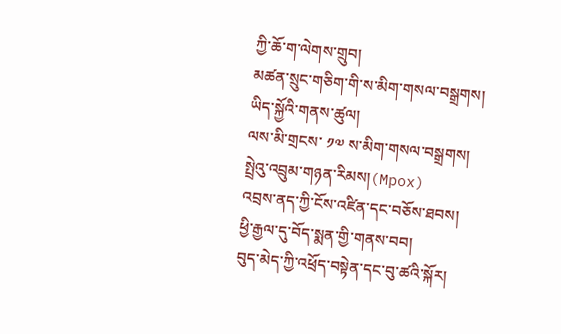ཀྱི་ཆོ་ག་ལེགས་གྲུབ།
མཚན་སྲུང་གཅིག་གི་ས་མིག་གསལ་བསྒྲགས།
ཡིད་སྐྱོའི་གནས་ཚུལ།
ལས་མི་གྲངས་ ༡༧ ས་མིག་གསལ་བསྒྲགས།
སྤྲེའུ་འབྲུམ་གཉན་རིམས།(Mpox)
འབྲས་ནད་ཀྱི་ངོས་འཛིན་དང་བཅོས་ཐབས།
ཕྱི་རྒྱལ་དུ་བོད་སྨན་གྱི་གནས་བབ།
བུད་མེད་ཀྱི་འཕྲོད་བསྟེན་དང་བུ་ཚའི་སྐོར།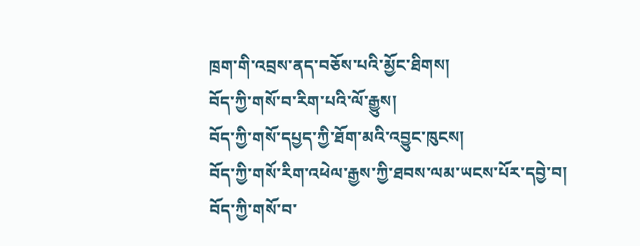ཁྲག་གི་འབྲས་ནད་བཅོས་པའི་མྱོང་ཐིགས།
བོད་ཀྱི་གསོ་བ་རིག་པའི་ལོ་རྒྱུས།
བོད་ཀྱི་གསོ་དཔྱད་ཀྱི་ཐོག་མའི་འབྱུང་ཁུངས།
བོད་ཀྱི་གསོ་རིག་འཕེལ་རྒྱས་ཀྱི་ཐབས་ལམ་ཡངས་པོར་དབྱེ་བ།
བོད་ཀྱི་གསོ་བ་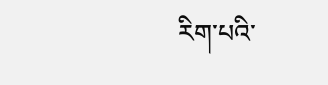རིག་པའི་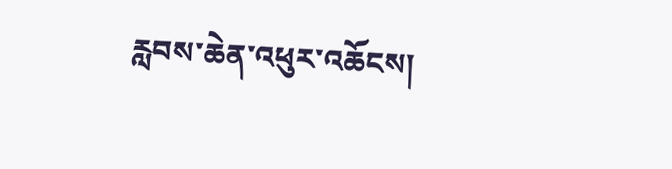རླབས་ཆེན་འཕུར་འཆོངས།